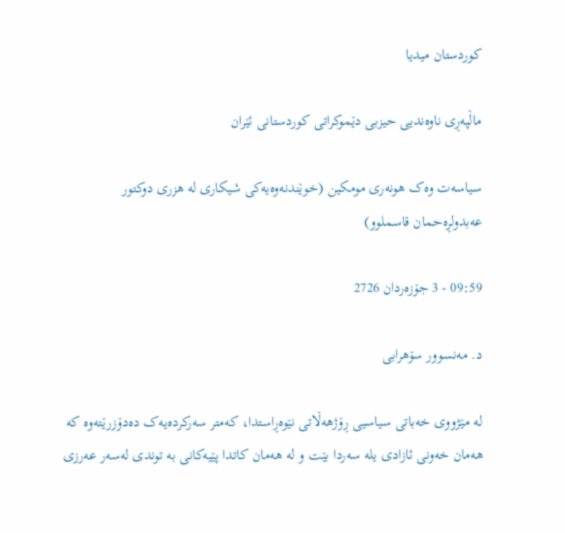کوردستان میدیا

ماڵپەڕی ناوەندیی حیزبی دێموکراتی کوردستانی ئێران

سیاسەت وەک هونەری مومکین (خوێندنەوەیەکی شیکاری لە هزری دوکتور عەبدولڕەحمان قاسملوو)

09:59 - 3 جۆزەردان 2726

د. مەنسوور سۆهرابی

لە مێژووی خەباتی سیاسیی ڕۆژهەڵاتی نێوەڕاستدا، کەمتر سەرکردەیەک دەدۆزرێتەوە کە هەمان خەونی ئازادی یلە سەردا بێت و لە هەمان کاتدا پێیەکانی بە توندی لەسەر عەرزی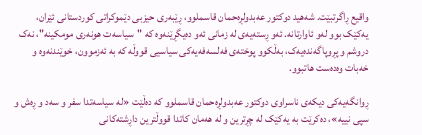واقیع ڕاگرتبێت. شەهید دوکتور عەبدولڕەحمان قاسملوو، ڕێبەری حیزبی دێموکراتی کوردستانی ئێران، یەکێک بوو لەو ئاوارتانە. ئەو ڕستەیەی لە زمانی ئەو دەیگڕێنەوە کە "سیاسەت هونەری مومکینە"، نەک دروشم و پڕوپاگەندەیەک، بەڵکوو پوختەی فەلسەفەیەکی سیاسیی قووڵە کە بە ئەزموون، خوێندنەوە و خەبات وەدەست هاتبوو.

ڕوانگەیەکی دیکەی ناسراوی دوکتور عەبدولڕەحمان قاسملوو کە دەڵێت «لە سیاسەتدا سفر و سەد و ڕەش و سپی نییە»، دەکرێت بە یەکێک لە چڕترین و لە هەمان کاتدا قووڵترین داڕشتەکانی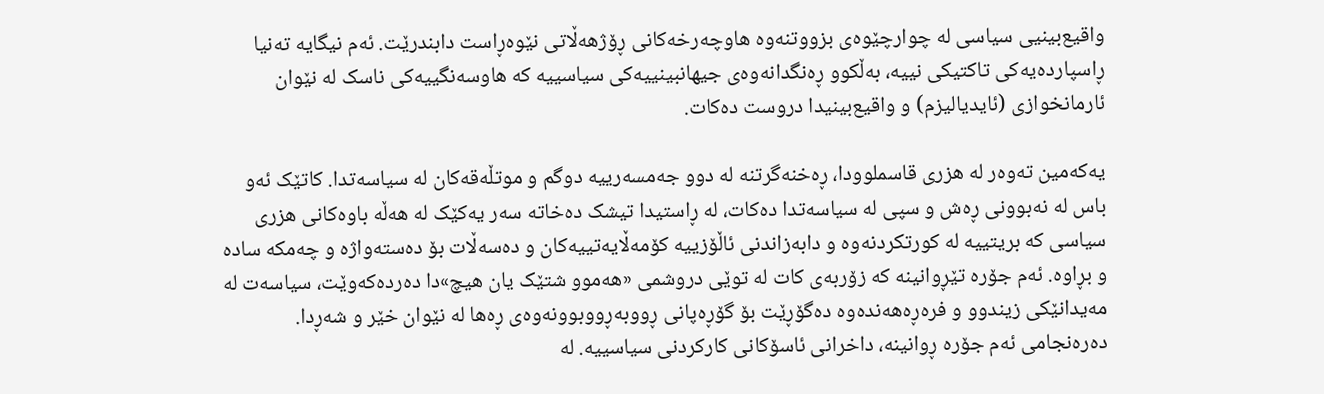واقیع‌بینیی سیاسی لە چوارچێوەی بزووتنەوە هاوچەرخەکانی ڕۆژهەڵاتی نێوەڕاست دابندرێت. ئەم نیگایە تەنیا ڕاسپاردەیەکی تاکتیکی نییە، بەڵکوو ڕەنگدانەوەی جیهانبینییەکی سیاسییە کە هاوسەنگییەکی ناسک لە نێوان ئارمانخوازی (ئایدیالیزم) و واقیع‌بینیدا دروست دەکات.

یەکەمین تەوەر لە هزری قاسملوودا، ڕەخنەگرتنە لە دوو جەمسەرییە دوگم و موتڵەقەکان لە سیاسەتدا. کاتێک ئەو باس لە نەبوونی ڕەش و سپی لە سیاسەتدا دەکات، لە ڕاستیدا تیشک دەخاتە سەر یەکێک لە هەڵە باوەکانی هزری سیاسی کە بریتییە لە کورتکردنەوە و دابەزاندنی ئاڵۆزییە کۆمەڵایەتییەکان و دەسەڵات بۆ دەستەواژە و چەمکە سادە و بڕاوە. ئەم جۆرە تێڕوانینە کە زۆربەی کات لە توێی دروشمی «هەموو شتێک یان هیچ»دا دەردەکەوێت، سیاسەت لە مەیدانێکی زیندوو و فرەڕەهەندەوە دەگۆڕێت بۆ گۆڕەپانی ڕووبەڕووبوونەوەی ڕەها لە نێوان خێر و شەڕدا. دەرەنجامی ئەم جۆرە ڕوانینە، داخرانی ئاسۆکانی کارکردنی سیاسییە. لە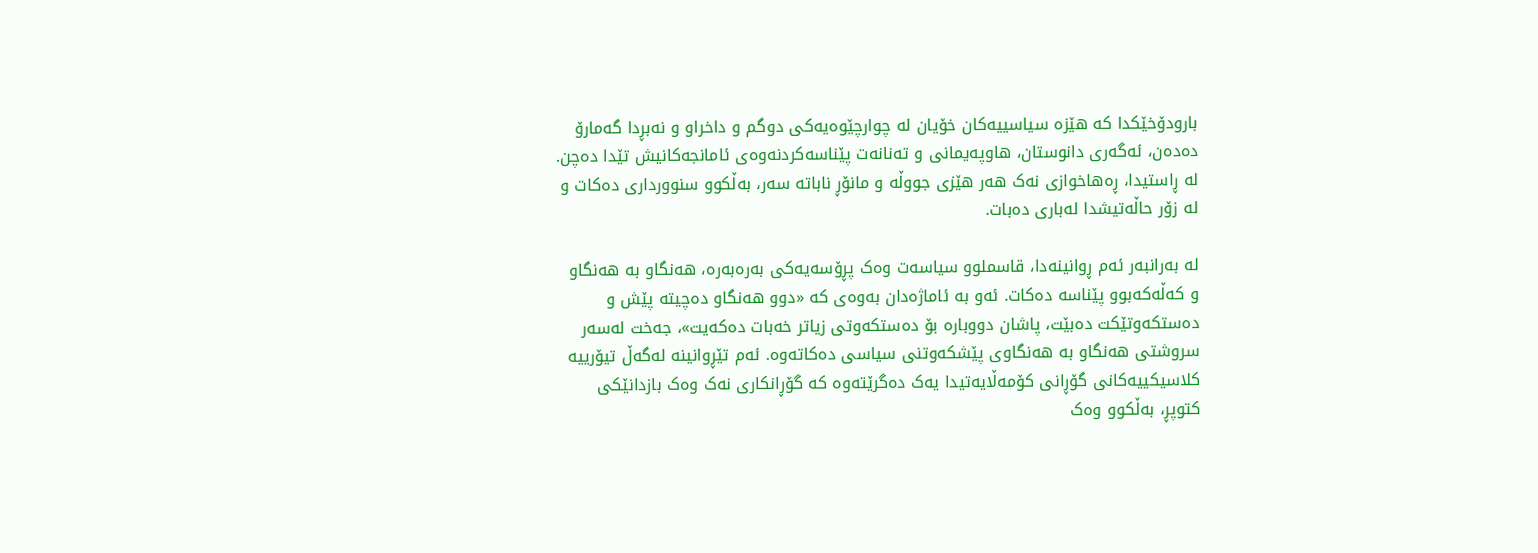بارودۆخێکدا کە هێزە سیاسییەکان خۆیان لە چوارچێوەیەکی دوگم و داخراو و نەبڕدا گەمارۆ دەدەن، ئەگەری دانوستان، هاوپەیمانی و تەنانەت پێناسەکردنەوەی ئامانجەکانیش تێدا دەچن. لە ڕاستیدا، ڕەهاخوازی نەک هەر هێزی جووڵە و مانۆڕ ناباتە سەر، بەڵکوو سنوورداری دەکات و لە زۆر حاڵەتیشدا لەباری دەبات.

لە بەرانبەر ئەم ڕوانینەدا، قاسملوو سیاسەت وەک پڕۆسەیەکی بەرەبەرە، هەنگاو بە هەنگاو و کەڵەکەبوو پێناسە دەکات. ئەو بە ئاماژەدان بەوەی کە «دوو هەنگاو دەچیتە پێش و دەستکەوتێکت دەبێت، پاشان دووبارە بۆ دەستکەوتی زیاتر خەبات دەکەیت»، جەخت لەسەر سروشتی هەنگاو بە هەنگاوی پێشکەوتنی سیاسی دەکاتەوە. ئەم تێڕوانینە لەگەڵ تیۆرییە کلاسیکییەکانی گۆڕانی کۆمەڵایەتیدا یەک‌ دەگرێتەوە کە گۆڕانکاری نەک وەک بازدانێکی کتوپڕ، بەڵکوو وەک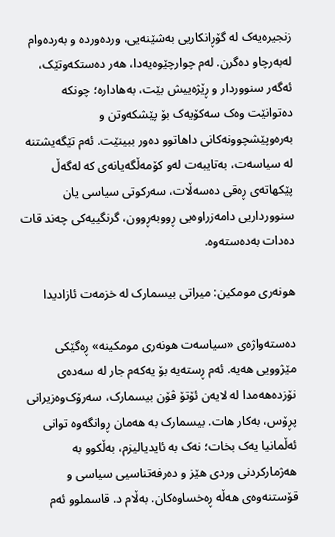زنجیرەیەک لە گۆڕانکاریی بەشێنەیی، وردەورده‌ و بەردەوام لەبەرچاو دەگرن. لەم چوارچێوەیەدا، هەر دەستکەوتێک، ئەگەر سنووردار و ڕێژەییش بێت، بەهادارە؛ چونکە دەتوانێت وەک سەکۆیەک بۆ پێشکەوتن و بەرەوپێشچوونەکانی داهاتوو دەور ببینێت. ئەم تێگەیشتنە لە سیاسەت، بەتایبەت لەو کۆمەڵگەیانەی کە لەگەڵ پێکهاتەی ڕەقی دەسەڵات، سەرکوتی سیاسی یان سنوورداریی دامەزراوەیی ڕووبەڕوون، گرنگییەکی چەند قات دەدات بەدەستەوە.

هونەری مومکین: میراتی بیسمارک لە خزمەت ئازادیدا

دەستەواژەی «سیاسەت هونەری مومکینە» ڕەگێکی مێژوویی هەیە. ئەم ڕستەیە بۆ یەکەم‌ جار لە سەدەی نۆزدەهەمدا لە لایەن ئۆتۆ ڤۆن بیسمارک، سەرۆک‌وەزیرانی پڕۆس، بەکار هات. بیسمارک بە هەمان ڕوانگەوە توانی ئەڵمانیا یەک بخات؛ نەک بە ئایدیالیزم، بەڵکوو بە هەژمارکردنی وردی هێز و دەرفەتناسیی سیاسی و قۆستنەوەی هەڵە ڕەخساوەکان. بەڵام د. قاسملوو ئەم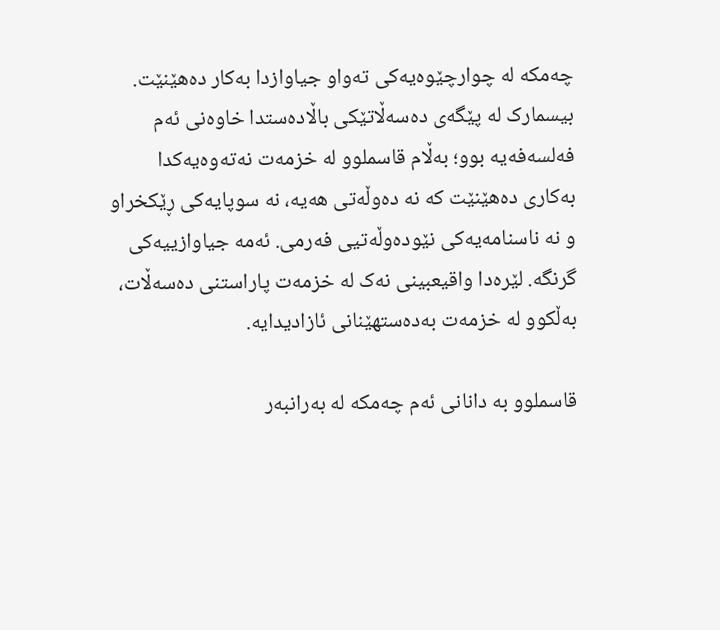چەمکە لە چوارچێوەیەکی تەواو جیاوازدا بەکار دەهێنێت. بیسمارک لە پێگەی دەسەڵاتێکی باڵادەستدا خاوەنی ئەم فەلسەفەیە بوو؛ بەڵام قاسملوو لە خزمەت نەتەوەیەکدا بەکاری دەهێنێت کە نە دەوڵەتی هەیە، نە سوپایەکی ڕێکخراو و نە ناسنامەیەکی نێودەوڵەتیی فەرمی. ئەمە جیاوازییەکی گرنگە. لێرەدا واقیعبینی نەک لە خزمەت پاراستنی دەسەڵات، بەڵکوو لە خزمەت بەدەستهێنانی ئازادیدایە.

قاسملوو بە دانانی ئەم چەمکە لە بەرانبەر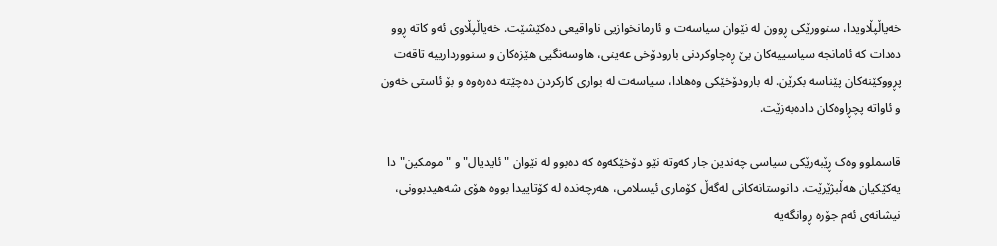خەیاڵپڵاویدا، سنوورێکی ڕوون لە نێوان سیاسەت و ئارمانخوازیی ناواقیعی دەکێشێت. خەیاڵپڵاوی ئەو کاتە ڕوو دەدات کە ئامانجە سیاسییەکان بێ ڕەچاوکردنی بارودۆخی عەینی، هاوسەنگیی هێزەکان و سنووردارییە تاقەت پڕووکێنەکان پێناسە بکرێن. لە بارودۆخێکی وەهادا، سیاسەت لە بواری کارکردن دەچێتە دەرەوە و بۆ ئاستی خەون و ئاواتە پچڕاوەکان دادەبەزێت.

قاسملوو وەک ڕێبەرێکی سیاسی چەندین جار کەوتە نێو دۆخێکەوە کە دەبوو لە نێوان "ئایدیال" و "مومکین"دا یەکێکیان هەڵبژێرێت. دانوستانەکانی لەگەڵ کۆماری ئیسلامی، هەرچەندە لە کۆتاییدا بووە هۆی شەهیدبوونی، نیشانەی ئەم جۆرە ڕوانگەیە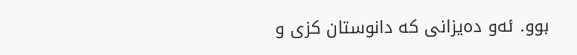بوو. ئەو دەیزانی کە دانوستان کزی و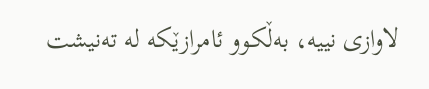لاوازی نییە، بەڵکوو ئامرازێکە لە تەنیشت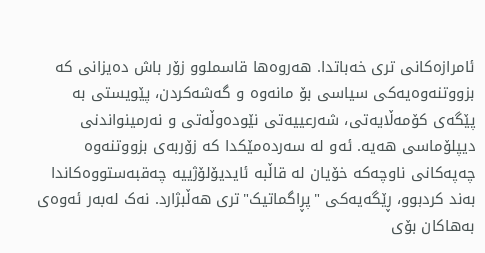ئامرازەکانی تری خەباتدا. هەروەها قاسملوو زۆر باش دەیزانی کە بزووتنەوەیەکی سیاسی بۆ مانەوە و گەشەکردن، پێویستی بە پێگەی کۆمەڵایەتی، شەرعییەتی نێودەوڵەتی و نەرمینواندنی دیپلۆماسی هەیە. ئەو لە سەردەمێکدا کە زۆربەی بزووتنەوە چەپەکانی ناوچەکە خۆیان لە قاڵبە ئایدیۆلۆژییە چەقبەستووەکاندا بەند کردبوو، ڕێگەیەکی "پڕاگماتیک"تری هەڵبژارد. نەک لەبەر ئەوەی بەهاکان بۆی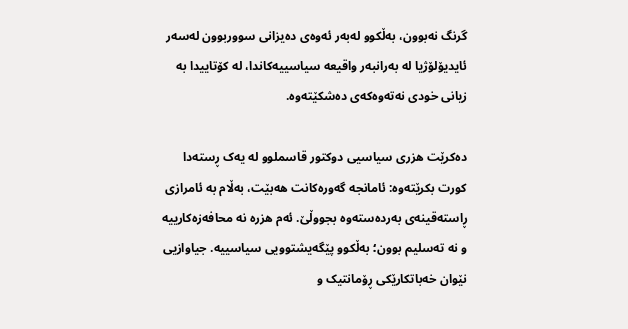گرنگ نەبوون، بەڵکوو لەبەر ئەوەی دەیزانی سووربوون لەسەر ئایدیۆلۆژیا لە بەرانبەر واقیعە سیاسییەکاندا، لە کۆتاییدا بە زیانی خودی نەتەوەکەی دەشکێتەوە.

دەکرێت هزری سیاسیی دوکتور قاسملوو لە یەک ڕستەدا کورت بکرێتەوە: ئامانجە گەورەکانت هەبێت، بەڵام بە ئامرازی ڕاستەقینەی بەردەستەوە بجووڵێ. ئەم هزرە نە محافەزەکارییە و نە تەسلیم بوون؛ بەڵکوو پێگەیشتوویی سیاسییە. جیاوازیی نێوان خەباتکارێکی ڕۆمانتیک و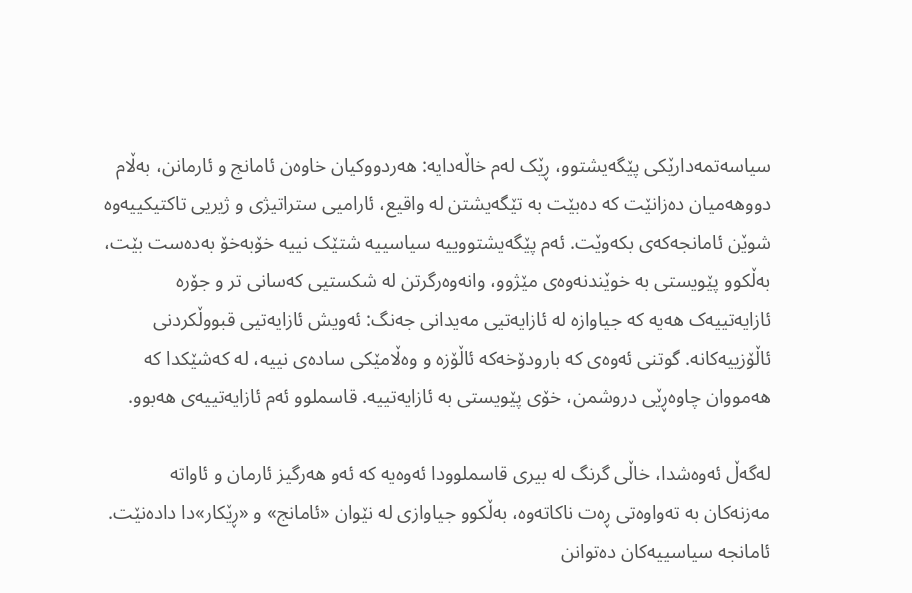سیاسەتمەدارێکی پێگەیشتوو، ڕێک لەم خاڵەدایە: هەردووکیان خاوەن ئامانج و ئارمانن، بەڵام دووهەمیان دەزانێت کە دەبێت بە تێگەیشتن لە واقیع، ئارامیی ستراتیژی و ژیریی تاکتیکییەوە شوێن ئامانجەکەی بکەوێت. ئەم پێگەیشتووییە سیاسییە شتێک نییە خۆبەخۆ بەدەست بێت، بەڵکوو پێویستی بە خوێندنەوەی مێژوو، وانەوەرگرتن لە شکستیی کەسانی تر و جۆرە ئازایەتییەک هەیە کە جیاوازە لە ئازایەتیی مەیدانی جەنگ: ئەویش ئازایەتیی قبووڵکردنی ئاڵۆزییەکانە. گوتنی ئەوەی کە بارودۆخەکە ئاڵۆزە و وەڵامێکی سادەی نییە، لە کەشێکدا کە هەمووان چاوەڕێی دروشمن، خۆی پێویستی بە ئازایەتییە. قاسملوو ئەم ئازایەتییەی هەبوو.

لەگەڵ ئەوەشدا، خاڵی گرنگ لە بیری قاسملوودا ئەوەیە کە ئەو هەرگیز ئارمان و ئاواتە مەزنەکان بە تەواوەتی ڕەت ناکاتەوە، بەڵکوو جیاوازی لە نێوان «ئامانج» و «ڕێکار»دا دادەنێت. ئامانجە سیاسییەکان دەتوانن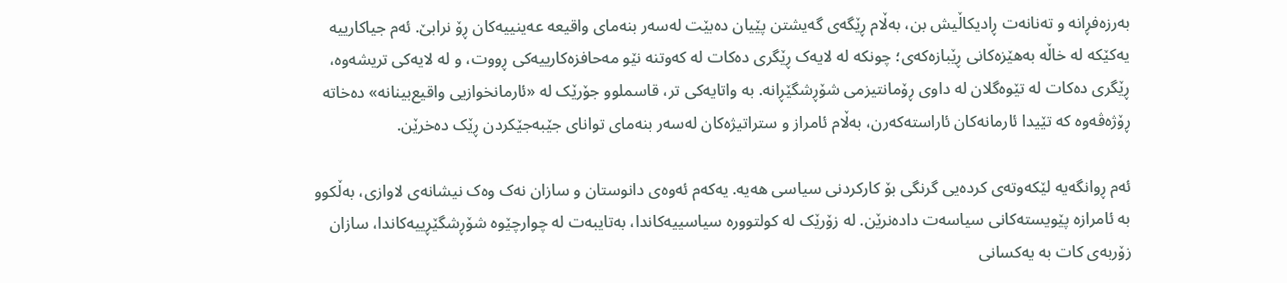بەرزەفڕانە و تەنانەت ڕادیکاڵیش بن، بەڵام ڕێگەی گەیشتن پێیان دەبێت لەسەر بنەمای واقیعە عەینییەکان ڕۆ نرابێ. ئەم جیاکارییە یەکێکە لە خاڵە بەهێزەکانی ڕێبازەکەی؛ چونکە لە لایەک ڕێگری دەکات لە کەوتنە نێو مەحافزەکارییەکی ڕووت، و لە لایەکی تریشەوە، ڕێگری دەکات لە تێوەگلان لە داوی ڕۆمانتیزمی شۆڕشگێڕانە. بە واتایەکی تر، قاسملوو جۆرێک لە «ئارمانخوازیی واقیع‌بینانە» دەخاتە ڕۆژەڤەوە کە تێیدا ئارمانەکان ئاراستەکەرن، بەڵام ئامراز و ستراتیژەکان لەسەر بنەمای توانای جێبەجێکردن ڕێک دەخرێن.

ئەم ڕوانگەیە لێکەوتەی کردەیی گرنگی بۆ کارکردنی سیاسی هەیە. یەکەم ئەوەی دانوستان و سازان نەک وەک نیشانەی لاوازی، بەڵکوو بە ئامرازە پێویستەکانی سیاسەت دادەنرێن. لە زۆرێک لە کولتوورە سیاسییەکاندا، بەتایبەت لە چوارچێوە شۆڕشگێڕییەکاندا، سازان زۆربەی کات بە یەکسانی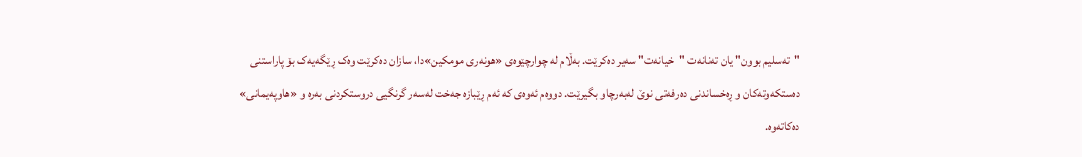"تەسلیم‌ بوون" یان تەنانەت "خیانەت" سەیر دەکرێت. بەڵام لە چوارچێوەی «هونەری مومکین»دا، سازان دەکرێت وەک ڕێگەیەک بۆ پاراستنی دەستکەوتەکان و ڕەخساندنی دەرفەتی نوێ لەبەرچاو بگیرێت. دووەم ئەوەی کە ئەم ڕێبازە جەخت لەسەر گرنگیی دروستکردنی بەرە و «هاوپەیمانی‌» دەکاتەوە.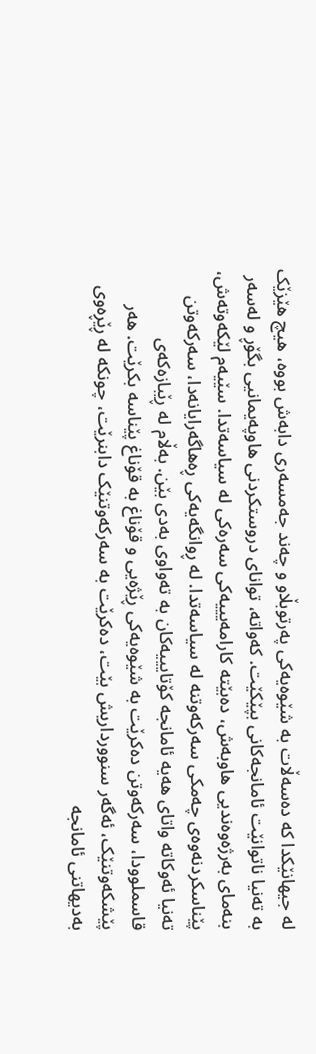لە جیهانێکدا کە دەسەڵات بە شێوەیەکی پەرتوبڵاو و چەند جەمسەری دابەش بووە، هیچ هێزێک بە تەنیا ناتوانێت ئامانجەکانی بپێکێت. کەواتە، توانای دروستکردنی هاوپەیمانیی بگۆڕ و لەسەر بنەمای بەرژەوەندیی هاوبەش، دەبێتە کارامەیییەکی سەرەکی لە سیاسەتدا. سێیەم لێکەوتەش، پێناسکردنەوەی چەمکی سەرکەوتنە لە سیاسەتدا. لە ڕوانگەیەکی ڕەهاگەرایانەدا، سەرکەوتن تەنیا ئەوکاتە واتای هەیە ئامانجە کۆتایییەکان بە تەواوی بەدی بێن. بەڵام لە ڕێبازەکەی قاسملوودا، سەرکەوتن دەکرێت بە شێوەیەکی ڕێژەیی و قۆناغ بە قۆناغ پێناسە بکرێت. هەر پێشکەوتنێک، ئەگەر سنوورداریش بێت، دەکرێت بە سەرکەوتنێک دابنرێت، چونکە لە ڕێڕەوی بەدیهاتنی ئامانجە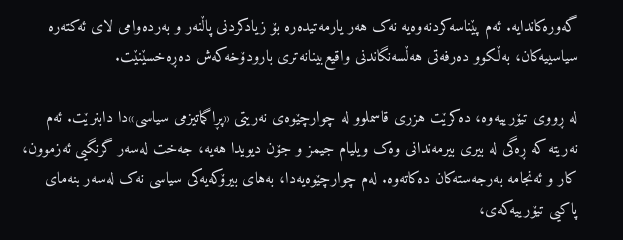گەورەکاندایە. ئەم پێناسەکردنەوەیە نەک هەر یارمەتیدەرە بۆ زیادکردنی پاڵنەر و بەردەوامی لای ئەکتەرە سیاسییەکان، بەڵکوو دەرفەتی هەڵسەنگاندنی واقیع‌بینانەتری بارودۆخەکەش دەڕەخسێنێت.

لە ڕووی تیۆرییەوە، دەکرێت هزری قاسملوو لە چوارچێوەی نەریتی «پڕاگماتیزمی سیاسی»دا دابنرێت. ئەم نەریتە کە ڕەگی لە بیری بیرمەندانی وەک ویلیام جیمز و جۆن دیویدا هەیە، جەخت لەسەر گرنگیی ئەزموون، کار و ئەنجامە بەرجەستەکان دەکاتەوە. لەم چوارچێوەیەدا، بەهای بیرۆکەیەکی سیاسی نەک لەسەر بنەمای پاکیی تیۆرییەکەی،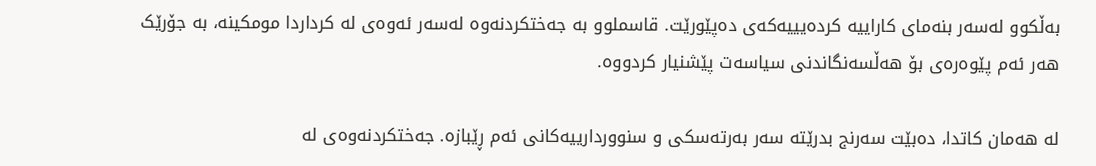بەڵکوو لەسەر بنەمای کاراییە کردەیییەکەی دەپێورێت. قاسملوو بە جەختکردنەوە لەسەر ئەوەی لە کرداردا مومکینە، بە جۆرێک هەر ئەم پێوەرەی بۆ هەڵسەنگاندنی سیاسەت پێشنیار کردووە.

لە هەمان کاتدا، دەبێت سەرنج بدرێتە سەر بەرتەسکی و سنووردارییەکانی ئەم ڕێبازە. جەختکردنەوەی لە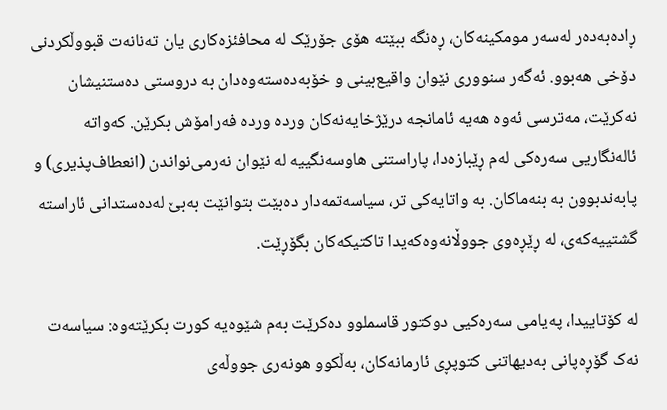ڕادەبەدەر لەسەر مومکینەکان، ڕەنگە ببێتە هۆی جۆرێک لە محافئزەکاری یان تەنانەت قبووڵکردنی دۆخی هەبوو. ئەگەر سنووری نێوان واقیع‌بینی و خۆبەدەستەوەدان بە دروستی دەستنیشان نەکرێت، مەترسی ئەوە هەیە ئامانجە درێژخایەنەکان وردە وردە فەرامۆش بکرێن. کەواتە ئالەنگاریی سەرەکی لەم ڕێبازەدا، پاراستنی هاوسەنگییە لە نێوان نەرمی‌نواندن (انعطاف‌پذیری) و پابەندبوون بە بنەماکان. بە واتایەکی تر، سیاسەتمەدار دەبێت بتوانێت بەبێ لەدەستدانی ئاراستە گشتییەکەی، لە ڕێڕەوی جووڵانەوەکەیدا تاکتیکەکان بگۆڕێت.

لە کۆتاییدا، پەیامی سەرەکیی دوکتور قاسملوو دەکرێت بەم شێوەیە کورت بکرێتەوە: سیاسەت نەک گۆڕەپانی بەدیهاتنی کتوپڕی ئارمانەکان، بەڵکوو هونەری جووڵەی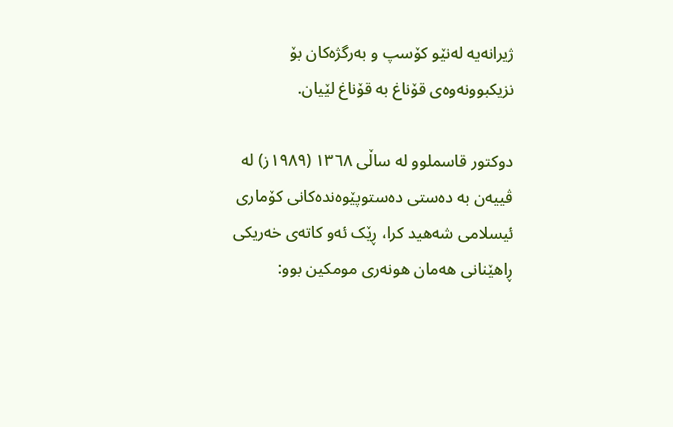ژیرانەیە لەنێو کۆسپ و بەرگژەکان بۆ نزیکبوونەوەی قۆناغ بە قۆناغ لێیان.

دوکتور قاسملوو لە ساڵی ١٣٦٨ (١٩٨٩ز) لە ڤییەن بە دەستی دەستوپێوەندەکانی کۆماری ئیسلامی شەهید کرا، ڕێک ئەو کاتەی خەریکی ڕاهێنانی هەمان هونەری مومکین بوو: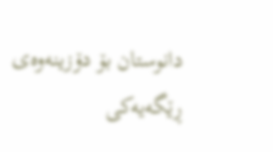دانوستان بۆ دۆزینەوەی ڕێگەیەکی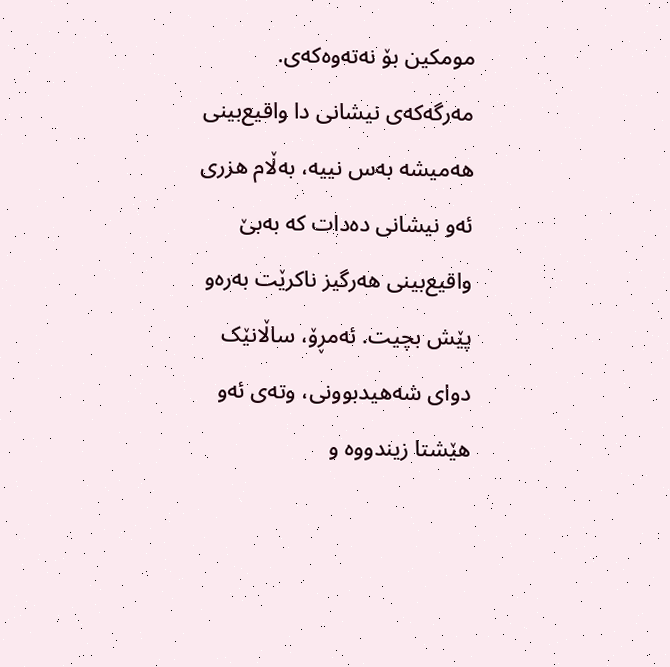مومکین بۆ نەتەوەکەی. مەرگەکەی نیشانی دا واقیع‌بینی هەمیشە بەس نییە، بەڵام هزری ئەو نیشانی دەدات کە بەبێ واقیع‌بینی هەرگیز ناکرێت بەرەو پێش بچیت. ئەمڕۆ، ساڵانێک دوای شەهیدبوونی، وتەی ئەو هێشتا زیندووە و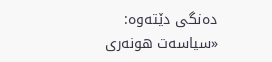دەنگی دێتەوە: «سیاسەت هونەری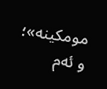مومکینە»؛ و ئەم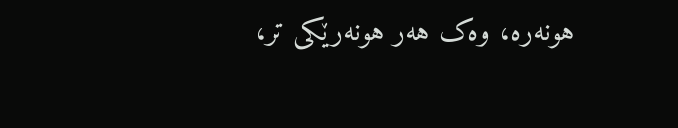هونەرە، وەک هەر هونەرێکی تر،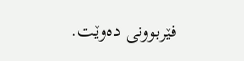فێربوونی دەوێت.